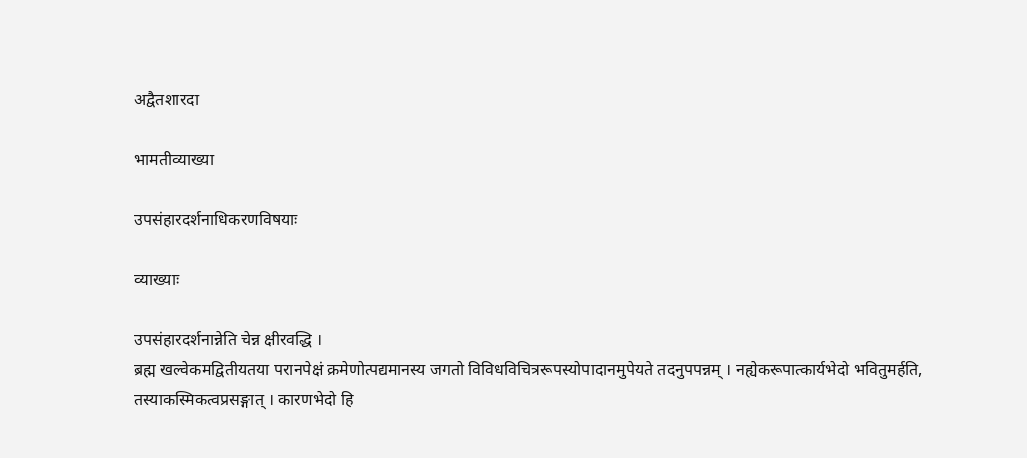अद्वैतशारदा

भामतीव्याख्या

उपसंहारदर्शनाधिकरणविषयाः

व्याख्याः

उपसंहारदर्शनान्नेति चेन्न क्षीरवद्धि ।
ब्रह्म खल्वेकमद्वितीयतया परानपेक्षं क्रमेणोत्पद्यमानस्य जगतो विविधविचित्ररूपस्योपादानमुपेयते तदनुपपन्नम् । नह्येकरूपात्कार्यभेदो भवितुमर्हति, तस्याकस्मिकत्वप्रसङ्गात् । कारणभेदो हि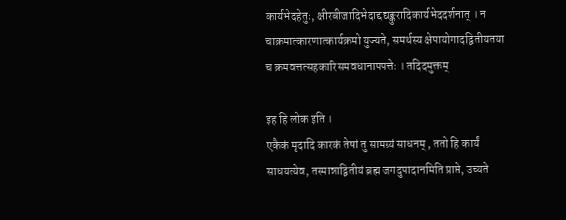कार्यभेदहेतुः, क्षीरबीजादिभेदाद्दद्यङ्कुरादिकार्यभेददर्शनात् । न चाक्रमात्कारणात्कार्यक्रमो युज्यते, समर्थस्य क्षेपायोगादद्वितीयतया च क्रमवत्तत्सहकारिसमवधानापपत्तेः । तदिदमुक्तम्

इह हि लोक इति ।
एकैकं मृदादि कारकं तेषां तु सामग्र्यं साधनम् , ततो हि कार्यं साधयत्येव, तस्मान्नाद्वितीयं ब्रह्म जगदुपादानमिति प्राप्ते, उच्यते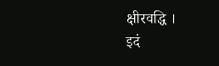क्षीरवद्धि ।
इदं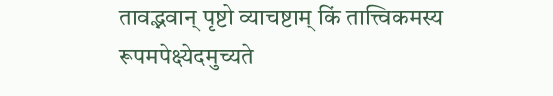तावद्भवान् पृष्टो व्याचष्टाम् किं तात्त्विकमस्य रूपमपेक्ष्येदमुच्यते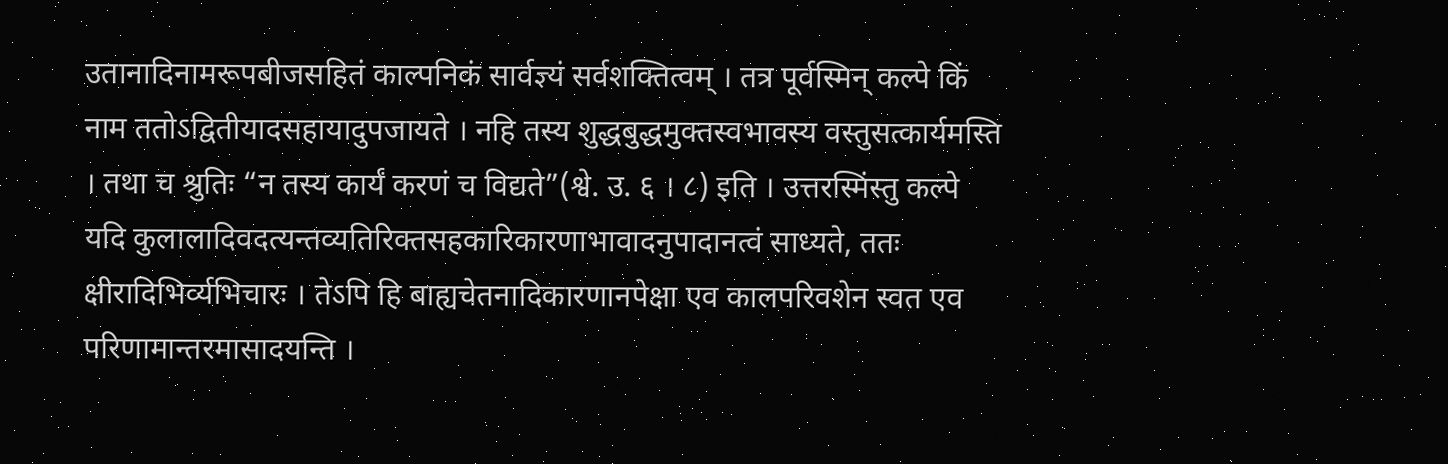उतानादिनामरूपबीजसहितं काल्पनिकं सार्वज्ञ्यं सर्वशक्तित्वम् । तत्र पूर्वस्मिन् कल्पे किं नाम ततोऽद्वितीयादसहायादुपजायते । नहि तस्य शुद्धबुद्धमुक्तस्वभावस्य वस्तुसत्कार्यमस्ति । तथा च श्रुतिः “न तस्य कार्यं करणं च विद्यते”(श्वे. उ. ६ । ८) इति । उत्तरस्मिंस्तु कल्पे यदि कुलालादिवदत्यन्तव्यतिरिक्तसहकारिकारणाभावादनुपादानत्वं साध्यते, ततः क्षीरादिभिर्व्यभिचारः । तेऽपि हि बाह्यचेतनादिकारणानपेक्षा एव कालपरिवशेन स्वत एव परिणामान्तरमासादयन्ति ।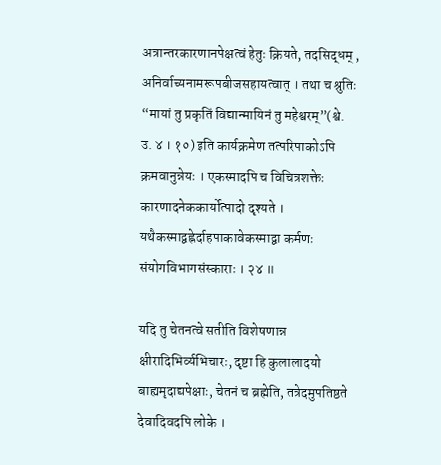अत्रान्तरकारणानपेक्षत्वं हेतुः क्रियते, तदसिद्धम् , अनिर्वाच्यनामरूपबीजसहायत्वात् । तथा च श्रुतिः “मायां तु प्रकृतिं विद्यान्मायिनं तु महेश्वरम्”(श्वे. उ. ४ । १०) इति कार्यक्रमेण तत्परिपाकोऽपि क्रमवानुन्नेयः । एकस्मादपि च विचित्रशक्तेः कारणादनेककार्योत्पादो दृश्यते । यथैकस्माद्वह्नेर्दाहपाकावेकस्माद्वा कर्मणः संयोगविभागसंस्काराः । २४ ॥

यदि तु चेतनत्वे सतीति विशेषणान्न क्षीरादिभिर्व्यभिचारः, दृष्टा हि कुलालादयो बाह्यमृदाद्यपेक्षाः, चेतनं च ब्रह्मेति, तत्रेदमुपतिष्ठते
देवादिवदपि लोके ।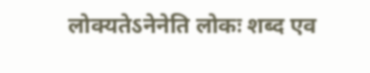लोक्यतेऽनेनेति लोकः शब्द एव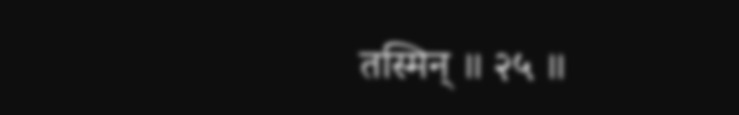तस्मिन् ॥ २५ ॥